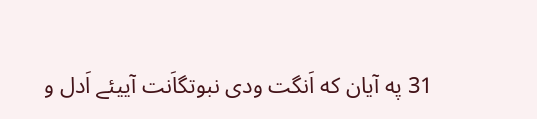31 په آیان که اَنگت ودی نبوتگاَنت آییئے اَدل و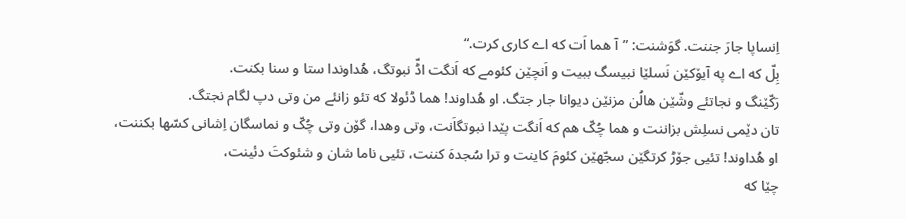اِنساپا جارَ جننت. گوَشنت: ”آ هما اَت که اے کاری کرت.“
بِلّ که اے په آیۆکێن نَسلێا نبیسگ ببیت و اَنچێن کئومے که اَنگت اڈّ نبوتگ، هُداوندا ستا و سنا بکنت.
رَکّێنگ و نجاتئے وشّێن هالُن مزنێن دیوانا جار جتگ. او هُداوند! هما ڈئولا که تئو زانئے من وتی دپ لگام نجتگ.
تان دێمی نسلِش بزاننت و هما چُکّ هم که اَنگت پێدا نبوتگاَنت، وتی وهدا، گۆن وتی چُکّ و نماسگان اِشانی کسّها بکننت،
او هُداوند! تئیی جۆڑ کرتگێن سجّهێن کئومَ کاینت و ترا سُجدهَ کننت، تئیی ناما شان و شئوکتَ دئینت،
چێا که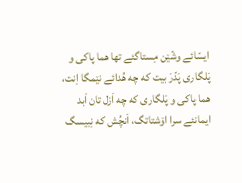ایسّائے وشّێن مِستاگئے تها هما پاکی و پَلگاری پَدّرَ بیت که چه هُدائے نێمگا اِنت، هما پاکی و پَلگاری که چه اَزل تان اَبد ایمانئے سرا اۆشتاتگ، اَنچُش که نِبیسگ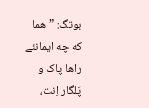بوتگ: ”هما که چه ایمانئے راها پاک و پَلگار اِنت،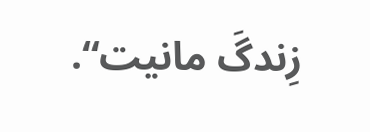زِندگَ مانیت“.